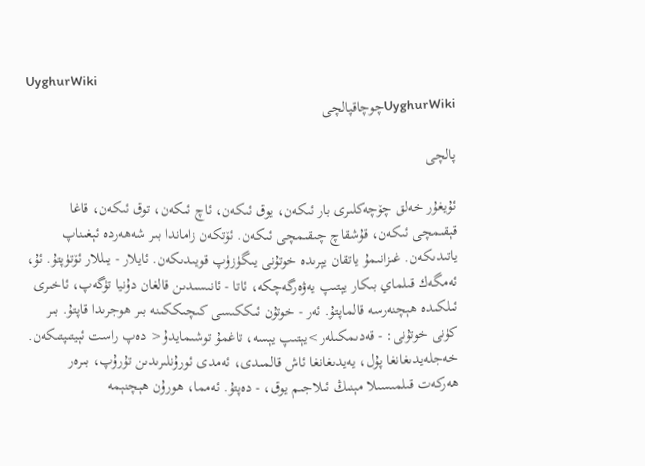UyghurWiki
UyghurWikiچوچاقپالچى

پالچى

ئۇيغۇر خەلق چۆچەكلىرى بار ئىكەن، يوق ئىكەن، ئاچ ئىكەن، توق ئىكەن، قاغا قېقىمچى ئىكەن، قۇشقاچ چىقىمچى ئىكەن. ئۆتكەن زاماندا بىر شەھەردە ئېغىناپ ياتىدىكەن. غىزانىمۇ ياتقان يېرىدە خوتۇنى يىگۈزۈپ قويىدىكەن. ئايلار - يىللار ئۆتۈپتۇ. ئۇ، ئەمگەك قىلماي بىكار يېتىپ يەۋەرگەچكە، ئاتا - ئانىسىدىن قالغان دۇنيا تۈگەپ، ئاخىرى ئىلكىدە ھېچنەرسە قالماپتۇ. ئەر - خوتۇن ئىككىسى كىچىككىنە بىر ھوجرىدا قاپتۇ. بىر كۈنى خوتۇنى: - قەدىمكىلەر>يېتىپ يېسە، تاغمۇ توشىمايدۇ< دەپ راست ئېيتىپتىكەن. خەجلەيدىغانغا پۇل، يەيدىغانغا ئاش قالمىدى، ئەمدى ئورۇنلىرىدىن تۇرۇپ، بىرەر ھەركەت قىلمىسىلا مېنىڭ ئىلاجىم يوق، - دەپتۇ. ئەمما، ھورۇن ھېچنېمە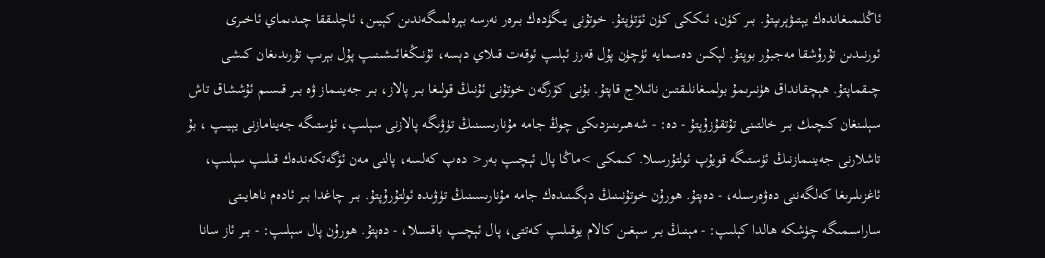ئاڭلىمىغاندەك يېتىۋېرىپتۇ. بىر كۈن، ئىككى كۈن ئۆتۈپتۇ. خوتۇنى يىگۈدەك بىرەر نەرسە بېرەلمىگەندىن كېيىن، ئاچلىققا چىدىماي ئاخىرى ئورنىدىن تۇرۇشقا مەجبۇر بوپتۇ. لېكىن دەسمايە ئۈچۈن پۇل قەرز ئېلىپ ئوقەت قىلاي دېسە، ئۇنىڭغائىشىنىپ پۇل بېرىپ تۇرىدىغان كىشى چىقماپتۇ. ھېچقانداق ھۈنىرىمۇ بولمىغانلىقتىن نائىلاج قاپتۇ. بۇنى كۆرگەن خوتۇنى ئۇنىڭ قولىغا بىر پالاز، بىر جەينىماز ۋە بىر قىسىم ئۇششاق تاش سېلىنغان كىچىك بىر خالتىنى تۇتقۇزۇپتۇ - دە: - شەھىرىنىزدىكى چوڭ جامە مۇنارىسىنىڭ تۈۋىگە پالازنى سېلىپ، ئۈستىگە جەينامازنى يېيىپ ، بۇ تاشلارنى جەينىمازنىڭ ئۈستىگە قويۇپ ئولتۇرسىلا. كىمكى >ماڭا پال ئېچىپ بەر< دەپ كەلسە، پالنى مەن ئۆگەتكەندەك قىلىپ سېلىپ، ئاغزىلىرىغا كەلگەننى دەۋەرسىلە، - دەپتۇ. ھورۇن خوتۇنىنىڭ دېگىنىدەك جامە مۇنارىسىنىڭ تۈۋىدە ئولتۇرۇپتۇ. بىر چاغدا بىر ئادەم ناھايىتى ساراسىمىگە چۈشكە ھالدا كېلىپ: - مېنىڭ بىر سېغىن كالام يوقىلىپ كەتتى، پال ئېچىپ باقسىلا، - دەپتۇ. ھورۇن پال سېلىپ: - بىر ئاز سانا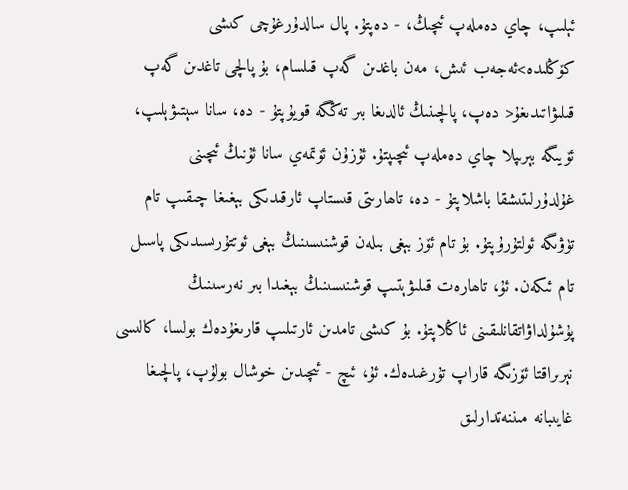ئېلىپ، چاي دەملەپ ئىچىڭ، - دەپتۇ. پال سالدۇرغۇچى كىشى كۆڭلىدە>ئەجەب ئىش، مەن باغدىن گەپ قىلسام، بۇ پالچى تاغدىن گەپ قىلىۋاتىدىغۇ< دەپ، پالچىنىڭ ئالدىغا بىر تەڭگە قويۇپتۇ - دە، سانا سېتىۋېلىپ، ئۆيىگە بېرىپلا چاي دەملەپ ئىچىپتۇ. ئۇزۇن ئۆتمەي سانا ئۇنىڭ ئىچىنى غۇلدۇرلىتىشقا باشلاپتۇ - دە، تاھارىتى قىستاپ ئارقىدىكى بېغىغا چىقىپ تام تۈۋىگە ئولتۇرۇپتۇ. بۇ تام ئۆز بېغى بىلەن قوشنىسىنىڭ بېغى ئوتتۇرىسىدىكى پاسىل تام ئىكەن. ئۇ، تاھارەت قىلىۋېتىپ قوشنىسىنىڭ بېغىدا بىر نەرسىنىڭ پۇشۇلداۋاتقانلىقىنى ئاڭلاپتۇ. بۇ كىشى تامدىن ئارتىلىپ قارىغۇدەك بولسا، كالىسى نېرىراقتا ئۆزىگە قاراپ تۇرغىدەك. ئۇ، ئىچ - ئىچىدىن خوشال بولۇپ، پالچىغا غايىبانە مىننەتدارلىق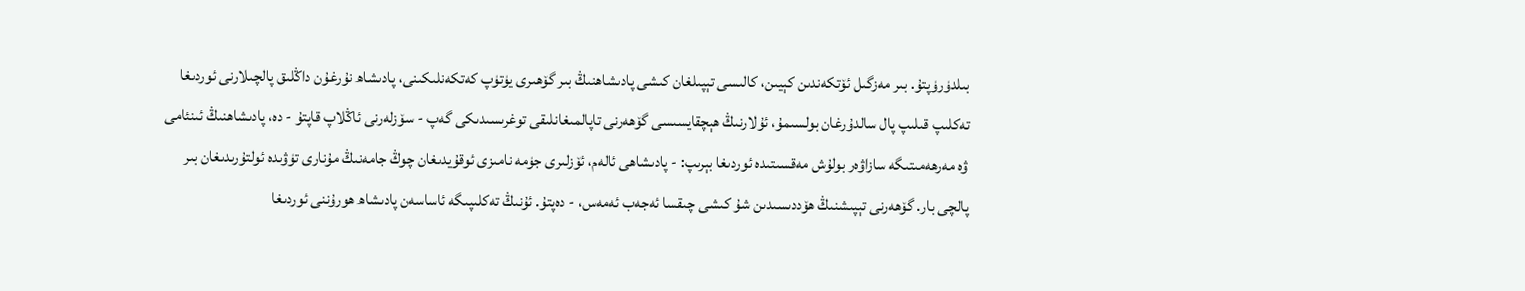بىلدۈرۈپتۇ. بىر مەزگىل ئۆتكەندىن كېيىن، كالىسى تېپىلغان كىشى پادىشاھنىڭ بىر گۆھىرى يۈتۈپ كەتكەنلىكىنى، پادىشاھ نۇرغۇن داڭلىق پالچىلارنى ئوردىغا تەكلىپ قىلىپ پال سالدۇرغان بولسىمۇ، ئۇلارنىڭ ھېچقايسىسى گۆھەرنى تاپالمىغانلىقى توغرىسىدىكى گەپ - سۆزلەرنى ئاڭلاپ قاپتۇ - دە، پادىشاھنىڭ ئىنئامى ۋە مەرھەمىتىگە سازاۋەر بولۇش مەقسىتىدە ئوردىغا بېرىپ: - پادىشاھى ئالەم، ئۆزلىرى جۈمە نامىزى ئوقۇيدىغان چوڭ جامەنىڭ مۇنارى تۈۋىدە ئولتۇرىدىغان بىر پالچى بار. گۆھەرنى تېپىشنىڭ ھۆددىسىدىن شۇ كىشى چىقسا ئەجەب ئەمەس، - دەپتۇ. ئۇنىڭ تەكلىپىگە ئاساسەن پادىشاھ ھورۇننى ئوردىغا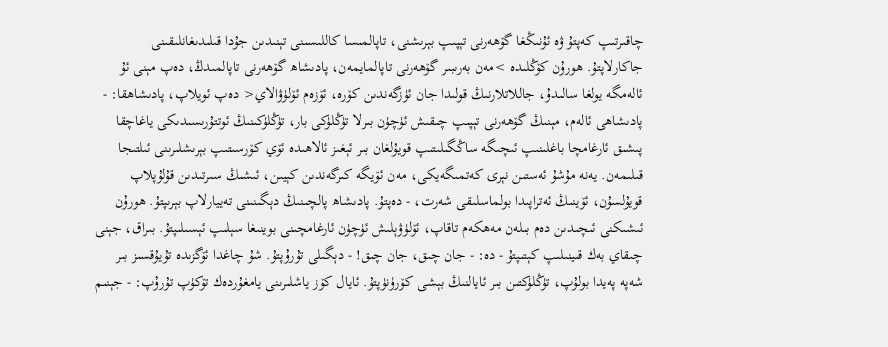چاقىرتىپ كەپتۇ ۋە ئۇنىڭغا گۆھەرنى تېپىپ بېرىشنى، تاپالمىسا كاللىسىنى تېنىدىن جۇدا قىلىدىغانلىقىنى جاكارلاپتۇ. ھورۇن كۆڭلىدە >مەن بەرىبىر گۆھەرنى تاپالمايمەن، پادىشاھ گۆھەرنى تاپالمىدڭ، دەپ مېنى ئۇ ئالەمگە يولغا سالىدۇ، جاللاتلارنىڭ قولىدا جان ئۈزگەندىن كۆرە، ئۆزەم ئۆلۈۋالاي< دەپ ئويلاپ، پادىشاھقا: - پادىشاھى ئالەم، مېنىڭ گۆھەرنى تېپىپ چىقىش ئۈچۈن بىرلا تۈڭلۈكى بار، تۈڭلۈكىنىڭ ئوتتۇرىسىدىكى ياغاچقا پىشىق ئارغامچا باغلىنىپ ئىچىگە ساڭگىلىتىپ قويۇلغان بىر ئېغىز ئالاھىدە ئۆي كۆرسىتىپ بېرىشلىرىنى ئىلتىجا قىلىمەن. يەنە مۇشۇ ئەستىن نېرى كەتمىگەيكى، مەن ئۆيگە كىرگەندىن كېيىن، ئىشىڭ سىرتىدىن قۇلۇپلاپ قويۇلسۇن، ئۆينىڭ ئەتراپىدا بولماسلىقى شەرت، - دەپتۇ. پادىشاھ پالچىنىڭ دېگىنىنى تەييارلاپ بېرىپتۇ. ھورۇن ئىشىكنى ئىچىدىن دەم بىلەن مەھكەم تاقاپ، ئۆلۈۋېلىش ئۈچۈن ئارغامچىنى بوينىغا سېلىپ ئېسىلىپتۇ. بىراق، جېنى چىقاي بەك قىينىلىپ كېتىپتۇ - دە: - جان چىق، جان چىق! - دېگىلى تۇرۇپتۇ. شۇ چاغدا ئۆگزىدە تۇيۇقسىز بىر شەپە پەيدا بولۇپ، تۈڭلۈكتىن بىر ئايالنىڭ بېشى كۆرۈنۈپتۇ. ئايال كۆز ياشلىرىنى يامغۇردەك تۆكۈپ تۇرۇپ: - جېنىم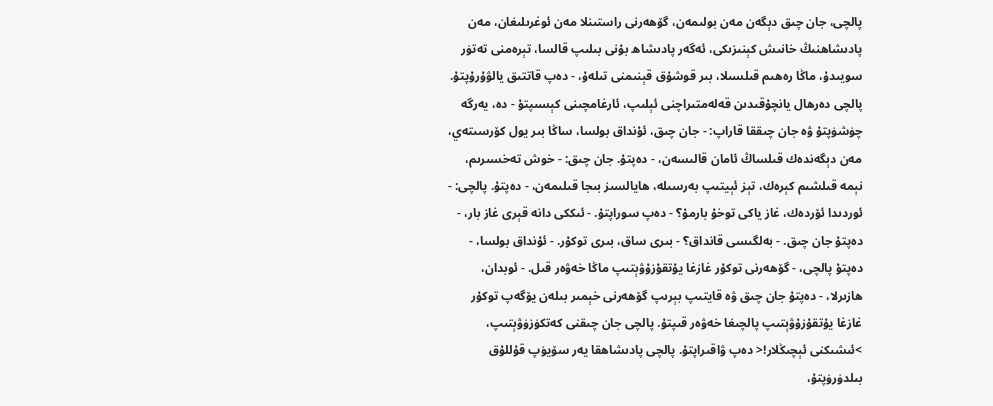پالچى، جان چىق دېگەن مەن بولىمەن، گۆھەرنى راستىنلا مەن ئوغرىلىغان، مەن پادىشاھنىڭ خانىش كېنىزىكى، ئەگەر پادىشاھ بۇنى بىلىپ قالسا، تېرەمنى تەتۈر سويىدۇ، ماڭا رەھىم قىلسىلا، بىر قوشۇق قېنىمنى تىلەۇ، - دەپ قاتتىق يالۋۇرۇپتۇ. پالچى دەرھال يانچۇقىدىن قەلەمتىراچنى ئېلىپ، ئارغامچىنى كېسىپتۇ - دە، يەرگە چۈشۈپتۇ ۋە جان چىققا قاراپ: - جان چىق، ئۇنداق بولسا، ساڭا بىر يول كۆرسىتەي، مەن دېگەندەك قىلساڭ ئامان قالىسەن، - دەپتۇ. جان چىق: - خوش تەخسىرىم، نېمە قىلشىم كېرەك، تېز ئېيتىپ بەرسىلە، ھايالسىز بىجا قىلىمەن، - دەپتۇ. پالچى: - ئوردىدا ئۆردەك، غاز ياكى توخۇ بارمۇ؟ - دەپ سوراپتۇ. - ئىككى دانە قېرى غاز بار، - دەپتۇ جان چىق. - بەلگىسى قانداق؟ - بىرى ساق، بىرى توكۇر. - ئۇنداق بولسا، - دەپتۇ پالچى، - گۆھەرنى توكۇر غازغا يۇتقۇزۇۋېتىپ ماڭا خەۋەر قىل. - ئوبدان، ھازىرلا، - دەپتۇ جان چىق ۋە قايتىپ بېرىپ گۆھەرنى خېمىر بىلەن يۆگەپ توكۇر غازغا يۇتقۇزۇۋېتىپ پالچىغا خەۋەر قىپتۇ. پالچى جان چىقنى كەتكۈزۈۋېتىپ، >ئىشىكنى ئېچىڭلار!< دەپ ۋاقىراپتۇ. پالچى پادىشاھقا يەر سۆيۈپ قۇللۇق بىلدۈرۈپتۇ،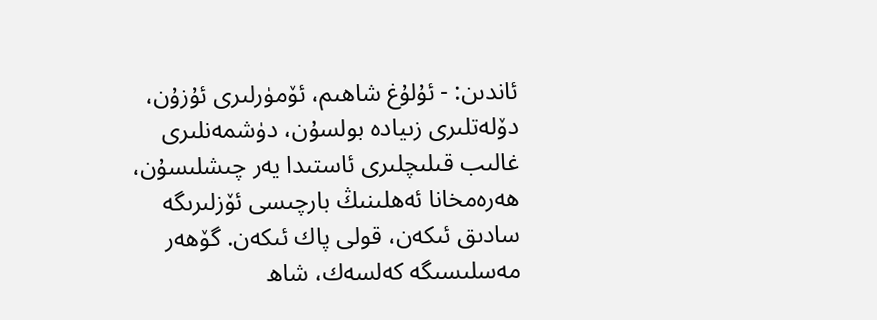ئاندىن: - ئۇلۇغ شاھىم، ئۆمۈرلىرى ئۇزۇن، دۆلەتلىرى زىيادە بولسۇن، دۈشمەنلىرى غالىب قىلىچلىرى ئاستىدا يەر چىشلىسۇن، ھەرەمخانا ئەھلىنىڭ بارچىسى ئۆزلىرىگە سادىق ئىكەن، قولى پاك ئىكەن. گۆھەر مەسلىسىگە كەلسەك، شاھ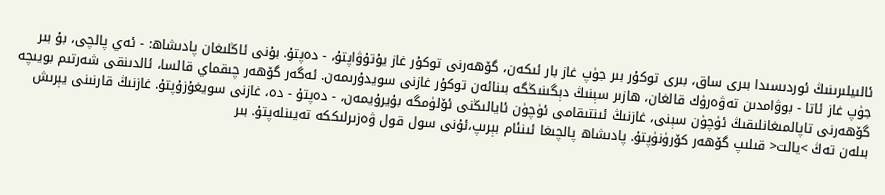ئالىيلىرىنىڭ ئوردىسىدا بىرى ساق، بىرى توكۇر بىر جۈپ غاز بار ئىكەن، گۆھەرنى توكۇر غاز يۇتۇۋاپتۇ، - دەپتۇ. بۇنى ئاڭلىغان پادىشاھ: - ئەي پالچى، بۇ بىر جۈپ غاز ئاتا - بوۋامدىن تەۋەرۈك قالغان، ھازىر سېنىڭ دېگىنىڭگە بىنائەن توكۇر غازنى سويدۇرىمەن. ئەگەر گۆھەر چىقماي قالسا، ئالدىنقى شەرتىم بويىچە گۆھەرنى تاپالمىغانلىقىڭ ئۈچۈن سېنى، غازنىڭ ئىنتىقامى ئۈچۈن ئايالىڭنى ئۆلۈمگە بۇيرۇيمەن، - دەپتۇ - دە، غازنى سويغۇزۇپتۇ. غازنىڭ قارنىنى يېرىش بىلەن تەڭ >يالت< قىلىپ گۆھەر كۆرۈنۈپتۇ. پادىشاھ پالچىغا ئىنئام بېرىپ،ئۇنى سول قول ۋەزىرلىككە تەيىنلەپتۇ. بىر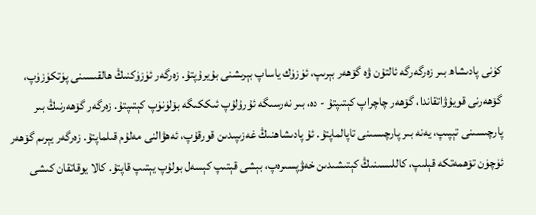كۈنى پادىشاھ بىر زەرگەرگە ئالتۇن ۋە گۆھەر بېرىپ، ئۈزۈك ياساپ بېرىشنى بۇيرۇپتۇ. زەرگەر ئۈزۈكنىڭ ھالقىسىنى پۈتكۈزۈپ، گۆھەرنى قويۇۋاتقاندا، گۆھەر چاچراپ كېتىپتۇ - دە، بىر نەرسىگە ئۇرۇلۇپ ئىككىگە بۆلۈنۈپ كېتىپتۇ. زەرگەر گۆھەرنىڭ بىر پارچىسىنى تېپىپ، يەنە بىر پارچىسىنى تاپالماپتۇ. ئۇ پادىشاھنىڭ غەزىپىدىن قورقۇپ، ئەھۋالنى مەلۇم قىلماپتۇ. زەرگەر يېرىم گۆھەر ئۈچۈن تۆھمەتكە قېلىپ، كاللىسىنىڭ كېتىشىدىن خەۋپسىرەپ، بېشى قېتىپ كېسەل بولۇپ يېتىپ قاپتۇ. كالا يوقاتقان كىشى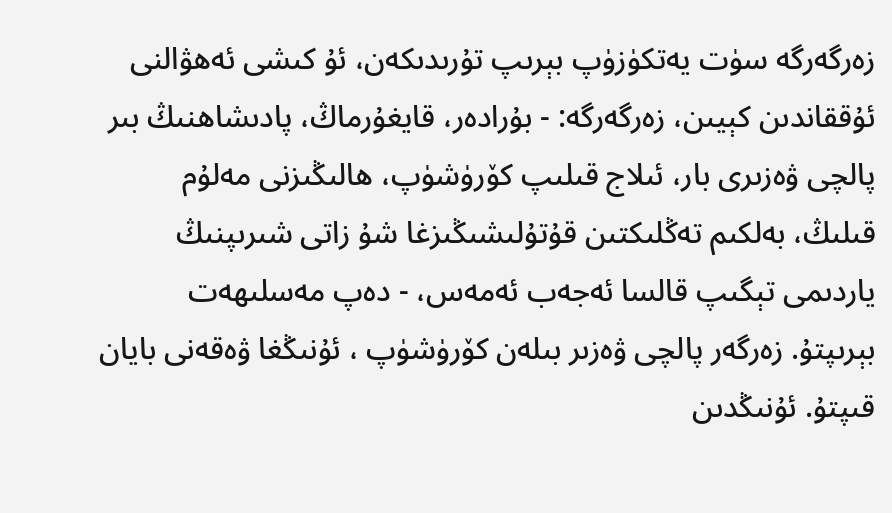زەرگەرگە سۈت يەتكۈزۈپ بېرىپ تۇرىدىكەن، ئۇ كىشى ئەھۋالنى ئۇققاندىن كېيىن، زەرگەرگە: - بۇرادەر، قايغۇرماڭ، پادىشاھنىڭ بىر پالچى ۋەزىرى بار، ئىلاج قىلىپ كۆرۈشۈپ، ھالىڭىزنى مەلۇم قىلىڭ، بەلكىم تەڭلىكتىن قۇتۇلىشىڭىزغا شۇ زاتى شىرىپنىڭ ياردىمى تېگىپ قالسا ئەجەب ئەمەس، - دەپ مەسلىھەت بېرىپتۇ. زەرگەر پالچى ۋەزىر بىلەن كۆرۈشۈپ ، ئۇنىڭغا ۋەقەنى بايان قىپتۇ. ئۇنىڭدىن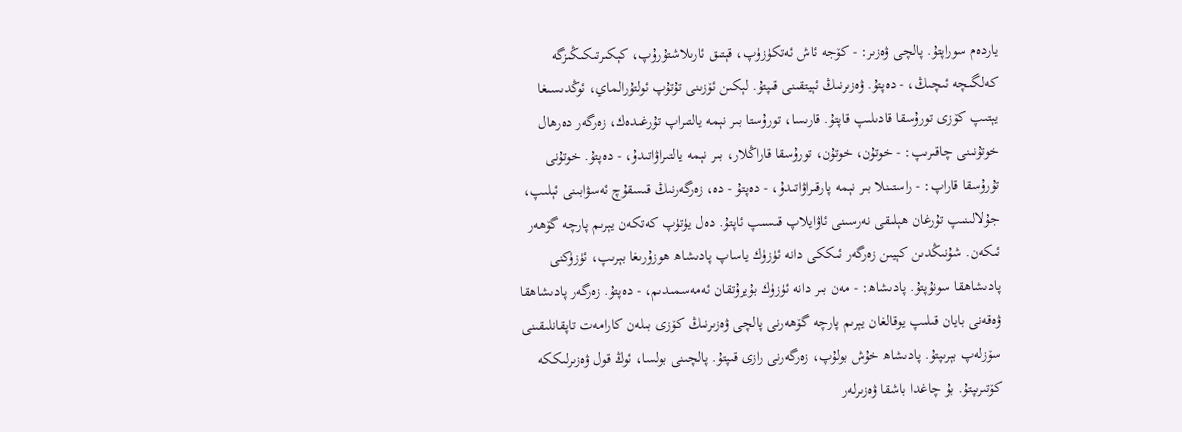ياردەم سوراپتۇ. پالچى ۋەزىر: - كۆجە ئاش ئەتكۈزۈپ، قېتىق ئارىلاشتۇرۇپ، كېكىرتىكىڭىزگە كەلگىچە ئىچىڭ، - دەپتۇ. ۋەزىرنىڭ ئېيتقىنى قىپتۇ. لېكىن ئۆزىنى تۇتۇپ ئولتۇرالماي، ئوڭدىسىغا يېتىپ كۆزى تورۇسقا قادىلىپ قاپتۇ. قارىسا، تورۇستا بىر نېمە يالتىراپ تۇرغىدەك، زەرگەر دەرھال خوتۇنىنى چاقىرىپ: - خوتۇن، خوتۇن، تورۇسقا قاراڭلار، بىر نېمە يالتىراۋاتىدۇ، - دەپتۇ. خوتۇنى تۇرۇسقا قاراپ: - راستىنلا بىر نېمە پارقىراۋاتىدۇ، - دەپتۇ - دە، زەرگەرنىڭ قىسقۇچ ئەسۋابىنى ئېلىپ، جۇلالىنىپ تۇرغان ھېلىقى نەرسىنى ئاۋايلاپ قىسىپ ئاپتۇ. دەل يۈتۈپ كەتكەن يېرىم پارچە گۆھەر ئىكەن. شۇنىڭدىن كېيىن زەرگەر ئىككى دانە ئۈزۈك ياساپ پادىشاھ ھوزۇرىغا بېرىپ، ئۈزۈكنى پادىشاھقا سونۇپتۇ. پادىشاھ: - مەن بىر دانە ئۈزۈك بۇيرۇتقان ئەمەسمىدىم، - دەپتۇ. زەرگەر پادىشاھقا ۋەقەنى بايان قىلىپ يوقالغان يېرىم پارچە گۆھەرنى پالچى ۋەزىرنىڭ كۆزى بىلەن كارامەت تاپقانلىقىنى سۆزلەپ بېرىپتۇ. پادىشاھ خۇش بولۇپ، زەرگەرنى رازى قىپتۇ. پالچىنى بولسا، ئوڭ قول ۋەزىرلىككە كۆتىرىپتۇ. بۇ چاغدا باشقا ۋەزىرلەر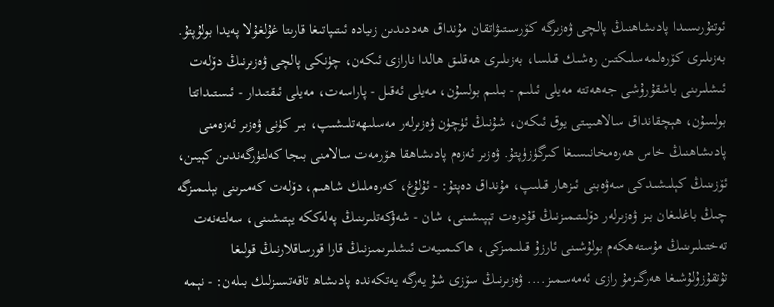ئوتتۇرىسىدا پادىشاھنىڭ پالچى ۋەزىرگە كۆرسىتىۋاتقان مۇنداق ھەددىدىن زىيادە ئىتىپاتىغا قارىتا غۇلغۇلا پەيدا بولۇپتۇ. بەزىلىرى كۆرەلمەسلىكتىن رەشىك قىلسا، بەزىلىرى ھەقلىق ھالدا نارازى ئىكەن، چۈنكى پالچى ۋەزىرنىڭ دۆلەت ئىشلىرىنى باشقۇرۇشى جەھەتتە مەيلى ئىلىم - بىلىم بولسۇن، مەيلى ئەقىل - پاراسەت، مەيلى ئىقتىدار - ئىستىداتتا بولسۇن، ھېچقانداق سالاھىيىتى يوق ئىكەن، شۇنىڭ ئۈچۈن ۋەزىرلەر مەسلىھەتلىشىپ، بىر كۈنى ۋەزىر ئەزەمنى پادىشاھنىڭ خاس ھەرەمخانىسىغا كىرگۈزۈپتۇ. ۋەزىر ئەزەم پادىشاھقا ھۆرمەت سالامنى بىجا كەلتۈرگەندىن كېيىن، ئۆزىنىڭ كېلىشىدكى سەۋەبنى ئىزھار قىلىپ، مۇنداق دەپتۇ: - ئۇلۇغ، كەرەملىك شاھىم، دۆلەت كەمىرىنى بېلىمىزگە چىڭ باغلىغان بىز ۋەزىرلەر دۆلىتىمىزنىڭ قۇدرەت تېپىشىنى، شان - شەۋكەتلىرىنىڭ پەلەككە يېتىشىنى، سەلتەنەت تەختىلىرىنىڭ مۇستەھكەم بولۇشىنى ئارزۇ قىلىمىزكى، ھاكىمىيەت ئىشلىرىمىزنىڭ قارا قورساقلارنىڭ قولىغا تۇتقۇزۇلۇشىغا ھەرگىزمۇ رازى ئەمەسمىز.... ۋەزىرنىڭ سۆزى شۇ يەرگە يەتكەندە پادىشاھ تاقەتسىزلىك بىلەن: - نېمە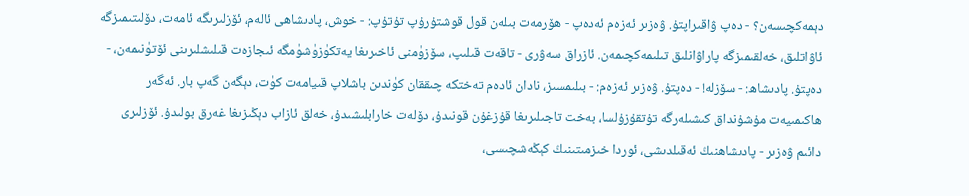دېمەكچىسەن؟ - دەپ ۋاقىراپتۇ. ۋەزىر ئەزەم ئەدەپ - ھۆرمەت بىلەن قول قوشتۇرۇپ تۇتۇپ: - خوش، پادىشاھى ئالەم، ئۆزلىرىگە ئامەت، دۆلىتىمىزگە ئاۋاتلىق، خەلقىمىزگە پاراۋانلىق تىلىمەكچىمەن. ئازراق سەۋرى - تاقەت قىلىپ، سۆزۈمنى ئاخىرىغا يەتكۈزۈشۈمگە ئىجازەت قىلىشلىرىنى ئۆتۈنىمەن، - دەپتۇ. پادىشاھ: - سۆزلە! - دەپتۇ. ۋەزىر ئەزەم: - بىلىمسىز، نادان ئادەم تەختكە چىققان كۈندىن باشلاپ قىيامەت كۈت، دېگەن گەپ بار. ئەگەر ھاكىمىيەت مۇشۇنداق كىشىلەرگە تۇتقۇزۇلسا، بەخت تاجىلىرىغا قۇزغۇن قونىدۇ، دۆلەت خارابلىشىدۇ، خەلق ئازاب دېڭىزىغا غەرق بولىدۇ. ئۆزلىرى دائىم ۋەزىر - پادىشاھنىڭ ئەقىلدىشى، ئوردا خىزمىتىنىڭ كېڭەشچىسى،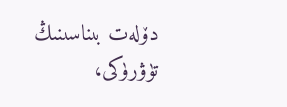دۆلەت بىناسىنىڭ تۈۋرۈكى،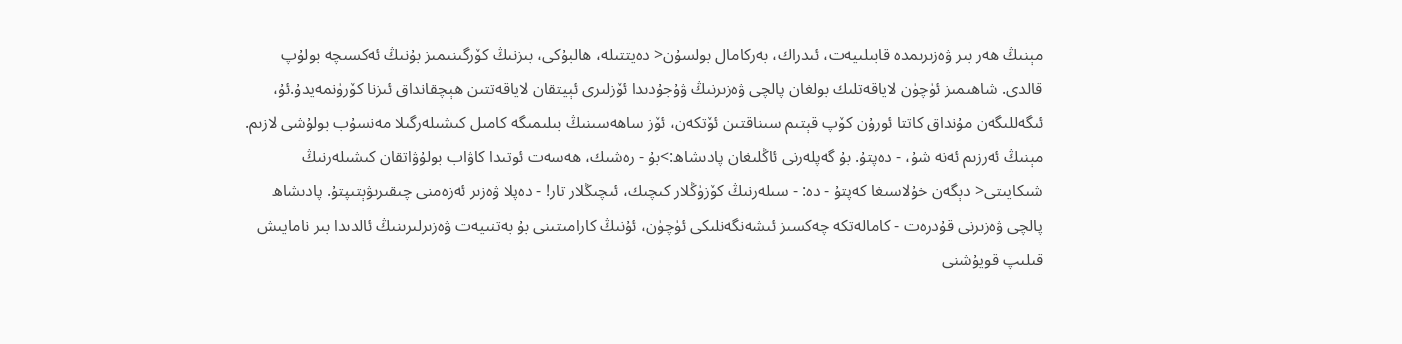مېنىڭ ھەر بىر ۋەزىرىمدە قابىلىيەت، ئىدراك، بەركامال بولسۇن< دەيتتىلە، ھالبۇكى، بىزنىڭ كۆرگىنىمىز بۇنىڭ ئەكسىچە بولۇپ قالدى. شاھىمىز ئۈچۈن لاياقەتلىك بولغان پالچى ۋەزىرنىڭ ۋۇجۇدىدا ئۆزلىرى ئېيتقان لاياقەتتىن ھېچقانداق ئىزنا كۆرۈنمەيدۇ.ئۇ، ئىگەللىگەن مۇنداق كاتتا ئورۇن كۆپ قېتىم سىناقتىن ئۆتكەن، ئۆز ساھەسىنىڭ بىلىمىگە كامىل كىشىلەرگىلا مەنسۇب بولۇشى لازىم. مېنىڭ ئەرزىم ئەنە شۇ، - دەپتۇ. بۇ گەپلەرنى ئاڭلىغان پادىشاھ:>بۇ - رەشىك، ھەسەت ئوتىدا كاۋاب بولۇۋاتقان كىشىلەرنىڭ شىكايىتى< دېگەن خۇلاسىغا كەپتۇ - دە: - سىلەرنىڭ كۆزۈڭلار كىچىك، ئىچىڭلار تار! - دەپلا ۋەزىر ئەزەمنى چىقىرىۋېتىپتۇ. پادىشاھ پالچى ۋەزىرنى قۇدرەت - كامالەتكە چەكسىز ئىشەنگەنلىكى ئۈچۈن، ئۇنىڭ كارامىتىنى بۇ بەتنىيەت ۋەزىرلىرىنىڭ ئالدىدا بىر نامايىش قىلىپ قويۇشنى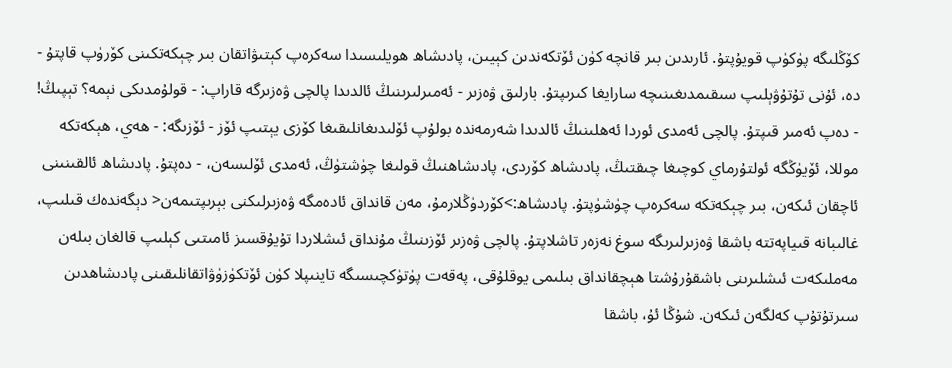كۆڭلىگە پۈكۈپ قويۇپتۇ. ئارىدىن بىر قانچە كۈن ئۆتكەندىن كېيىن، پادىشاھ ھويلىسىدا سەكرەپ كېتىۋاتقان بىر چېكەتكىنى كۆرۈپ قاپتۇ - دە، ئۇنى تۇتۇۋېلىپ سىقىمدىغىنىچە سارايغا كىرىپتۇ. بارلىق ۋەزىر - ئەمىرلىرىنىڭ ئالدىدا پالچى ۋەزىرگە قاراپ: - قولۇمدىكى نېمە؟ تېپىڭ! - دەپ ئەمىر قىپتۇ. پالچى ئەمدى ئوردا ئەھلىنىڭ ئالدىدا شەرمەندە بولۇپ ئۆلىدىغانلىقىغا كۆزى يېتىپ ئۆز - ئۆزىگە: - ھەي، ھېكەتكە موللا، ئۆيۈڭگە ئولتۇرماي كوچىغا چىقتىڭ، پادىشاھ كۆردى، پادىشاھنىڭ قولىغا چۈشتۈڭ، ئەمدى ئۆلىسەن، - دەپتۇ. پادىشاھ ئالقىنىنى ئاچقان ئىكەن، بىر چېكەتكە سەكرەپ چۈشۈپتۇ. پادىشاھ:>كۆردۈڭلارمۇ، مەن قانداق ئادەمگە ۋەزىرلىكنى بېرىپتىمەن< دېگەندەك قىلىپ، غالىبانە قىياپەتتە باشقا ۋەزىرلىرىگە سوغ نەزەر تاشلاپتۇ. پالچى ۋەزىر ئۆزىنىڭ مۇنداق ئىشلاردا تۇيۇقسىز ئامىتىى كېلىپ قالغان بىلەن مەملىكەت ئىشلىرىنى باشقۇرۇشتا ھېچقانداق بىلىمى يوقلۇقى، پەقەت پۈتۈكچىسىگە تاينىپلا كۈن ئۆتكۈزۈۋاتقانلىقىنى پادىشاھدىن سىرتۇتۇپ كەلگەن ئىكەن. شۇڭا ئۇ، باشقا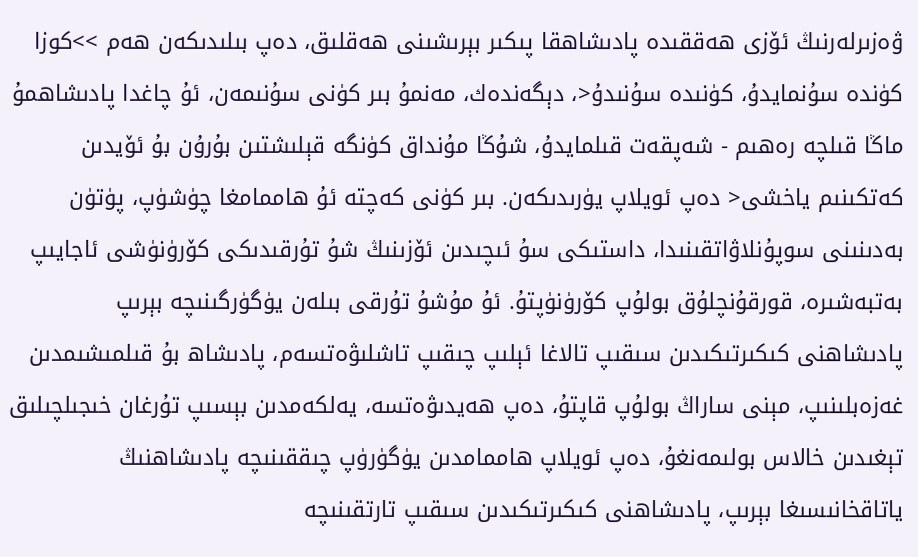ۋەزىرلەرنىڭ ئۆزى ھەققىدە پادىشاھقا پىكىر بېرىشىنى ھەقلىق، دەپ بىلىدىكەن ھەم >>كوزا كۈندە سۇنمايدۇ، كۈنىدە سۇنىدۇ<، دېگەندەك، مەنمۇ بىر كۈنى سۇنىمەن، ئۇ چاغدا پادىشاھمۇ ماڭا قىلچە رەھىم - شەپقەت قىلمايدۇ، شۇڭا مۇنداق كۈنگە قېلىشتىن بۇرۇن بۇ ئۆيدىن كەتكىنىم ياخشى< دەپ ئويلاپ يۈرىدىكەن. بىر كۈنى كەچتە ئۇ ھاممامغا چۈشۈپ، پۈتۈن بەدىنىنى سوپۇنلاۋاتقىنىدا، داستىكى سۇ ئىچىدىن ئۆزىنىڭ شۇ تۇرقىدىكى كۆرۈنۈشى ئاجايىپ بەتبەشىرە، قورقۇنچلۇق بولۇپ كۆرۈنۈپتۇ. ئۇ مۇشۇ تۇرقى بىلەن يۈگۈرگىنىچە بېرىپ پادىشاھنى كىكىرتىكىدىن سىقىپ تالاغا ئېلىپ چىقىپ تاشلىۋەتسەم، پادىشاھ بۇ قىلمىشىمدىن غەزەبلىنىپ، مېنى ساراڭ بولۇپ قاپتۇ، دەپ ھەيدىۋەتسە، يەلكەمدىن بېسىپ تۇرغان خىجىلچىلىق تېغىدىن خالاس بولىمەنغۇ، دەپ ئويلاپ ھاممامدىن يۈگۈرۈپ چىققىنىچە پادىشاھنىڭ ياتاقخانىسىغا بېرىپ، پادىشاھنى كىكىرتىكىدىن سىقىپ تارتقىنىچە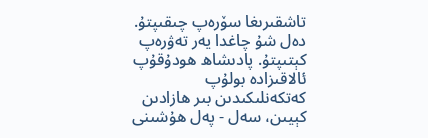تاشقىرىغا سۆرەپ چىقىپتۇ. دەل شۇ چاغدا يەر تەۋرەپ كېتىپتۇ. پادىشاھ ھودۇقۇپ ئالاقىزادە بولۇپ كەتكەنلىكىدىن بىر ھازادىن كېيىن، سەل - پەل ھۇشىنى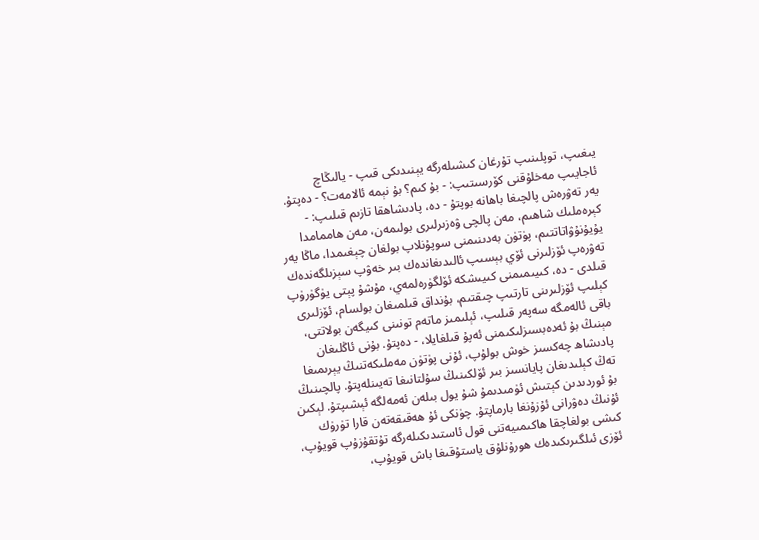يىغىپ، توپلىنىپ تۇرغان كىشىلەرگە يېنىدىكى قىپ - يالىڭاچ ئاجايىپ مەخلۇقنى كۆرسىتىپ: - بۇ كىم؟ بۇ نېمە ئالامەت؟ - دەپتۇ. يەر تەۋرەش پالچىغا باھانە بوپتۇ - دە، پادىشاھقا تازىم قىلىپ: - كېرەملىك شاھىم، مەن پالچى ۋەزىرلىرى بولىمەن، مەن ھاممامدا يۇيۇنۇۋاتاتتىم، پۈتۈن بەدىنىمنى سوپۇنلاپ بولغان چېغىمدا، ماڭا يەر تەۋرەپ ئۆزلىرنى ئۆي بېسىپ ئالىدىغاندەك بىر خەۋپ سېزىلگەندەك قىلدى - دە، كىيىمىمنى كىيىشكە ئۆلگۈرەلمەي، مۇشۇ پېتى يۈگۈرۈپ كېلىپ ئۆزلىرىنى تارتىپ چىقتىم، بۇنداق قىلمىغان بولسام، ئۆزلىرى باقى ئالەمگە سەپەر قىلىپ، ئېلىمىز ماتەم تونىنى كىيگەن بولاتتى، مېنىڭ بۇ ئەدەبسىزلىكىمنى ئەپۇ قىلغايلا، - دەپتۇ. بۇنى ئاڭلىغان پادىشاھ چەكسىز خوش بولۇپ، ئۇنى پۈتۈن مەملىكەتنىڭ يېرىمىغا تەڭ كېلىدىغان پايانسىز بىر ئۆلكىنىڭ سۇلتانىغا تەيىنلەپتۇ. پالچىنىڭ بۇ ئوردىدىن كېتىش ئۈمىدىمۇ شۇ يول بىلەن ئەمەلگە ئېشىپتۇ. لېكىن ئۇنىڭ دەۋرانى ئۇزۇنغا بارماپتۇ. چۈنكى ئۇ ھەقىقەتەن قارا تۈرۈك كىشى بولغاچقا ھاكىمىيەتنى قول ئاستىدىكىلەرگە تۇتقۇزۇپ قويۇپ، ئۆزى ئىلگىرىكىدەك ھورۇنلۇق ياستۇقىغا باش قويۇپ،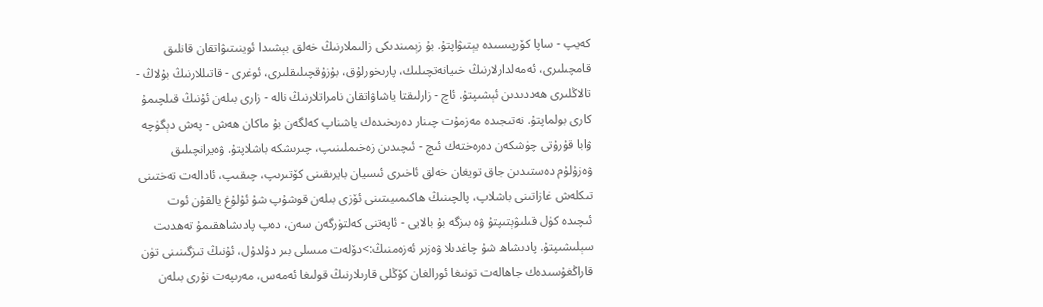كەيپ - ساپا كۆرپىسىدە يېتىۋاپتۇ. بۇ زېمىندىكى زالىملارنىڭ خەلق بېشىدا ئوينىتىۋاتقان قانلىق قامچىلىرى، ئەمەلدارلارنىڭ خىيانەتچىلىك، پارىخورلۇق، بۇزۇقچىلىقلىرى، ئوغرى - قاتىللارنىڭ بۇلاڭ - تالاڭلىرى ھەددىدىن ئېشىپتۇ. ئاچ - زارلىقتا ياشاۋاتقان نامراتلارنىڭ نالە - زارى بىلەن ئۇنىڭ قىلچىمۇ كارى بولماپتۇ. نەتىجىدە مەزمۇت چىنار دەرىخىدەك ياشناپ كەلگەن بۇ ماكان ھەش - پەش دېگۈچە ۋابا قۇرۇتى چۈشكەن دەرەختەك ئىچ - ئىچىدىن زەخىملىنىپ، چىرىشكە باشلاپتۇ. ۋەيرانچىلىق ۋەزۇلۇم دەستىدىن جاق تويغان خەلق ئاخىرى ئىسيان بايرىقىنى كۆتىرىپ، چىقىپ، ئادالەت تەختىنى تىكلەش غازاتىنى باشلاپ، پالچىنىڭ ھاكىمىيىتىنى ئۆزى بىلەن قوشۇپ شۇ ئۇلۇغ يالقۇن ئوت ئىچىدە كۈل قىلىۋېتىپتۇ ۋە بىزگە بۇ بالايى - ئاپەتنى كەلتۈرگەن سەن، دەپ پادىشاھقىمۇ تەھدىت سېلىشىپتۇ. پادىشاھ شۇ چاغدىلا ۋەزىر ئەزەمنىڭ:>دۆلەت مىسلى بىر دۇلدۇل، ئۇنىڭ تىزگىنىنى تۈن قاراڭغۇسىدەك جاھالەت تونىغا ئورالغان كۆڭلى قارىلارنىڭ قولىغا ئەمەس، مەرىپەت نۇرى بىلەن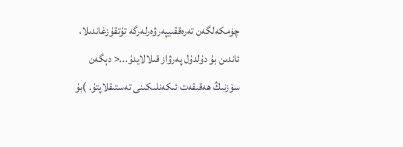چۈمكەلگەن تەرەققىيپەرۋەرلەرگە تۇتقۇزغاندىلا، ئاندىن بۇ دۇلدۇل پەرۋاز قىلالايدۇ...< دېگەن سۆزنىڭ ھەقىقەت ئىكەنلىكىنى تەستىقلاپتۇ. )بۇ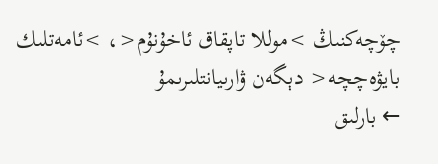چۆچەكنىڭ >موللا تاپقاق ئاخۇنۇم<، >ئامەتلىك بايۋەچچە< دېگەن ۋارىيانتلىرىمۇ
← بارلىق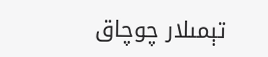تېمىلار چوچاق